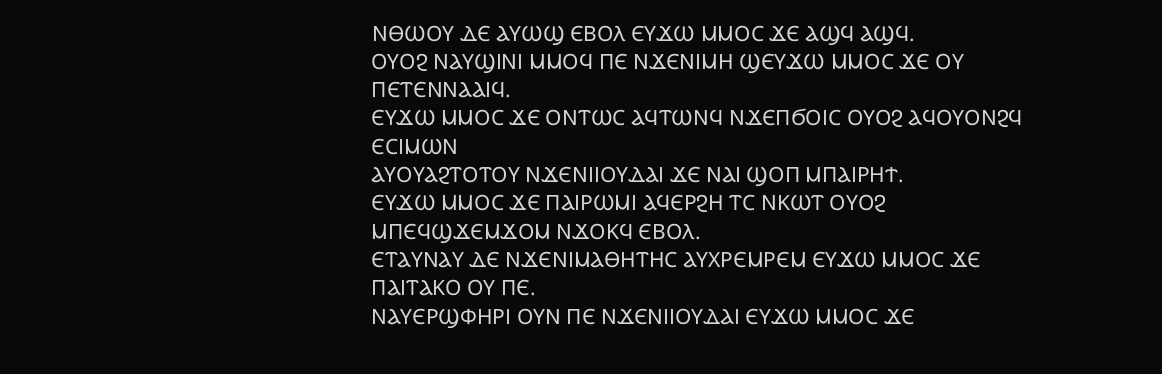ⲚⲐⲰⲞⲨ ⲆⲈ ⲀⲨⲰϢ ⲈⲂⲞⲖ ⲈⲨϪⲰ ⲘⲘⲞⲤ ϪⲈ ⲀϢϤ ⲀϢϤ.
ⲞⲨⲞϨ ⲚⲀⲨϢⲒⲚⲒ ⲘⲘⲞϤ ⲠⲈ ⲚϪⲈⲚⲒⲘⲎ ϢⲈⲨϪⲰ ⲘⲘⲞⲤ ϪⲈ ⲞⲨ ⲠⲈⲦⲈⲚⲚⲀⲀⲒϤ.
ⲈⲨϪⲰ ⲘⲘⲞⲤ ϪⲈ ⲞⲚⲦⲰⲤ ⲀϤⲦⲰⲚϤ ⲚϪⲈⲠϬⲞⲒⲤ ⲞⲨⲞϨ ⲀϤⲞⲨⲞⲚϨϤ ⲈⲤⲒⲘⲰⲚ
ⲀⲨⲞⲨⲀϨⲦⲞⲦⲞⲨ ⲚϪⲈⲚⲒⲒⲞⲨⲆⲀⲒ ϪⲈ ⲚⲀⲒ ϢⲞⲠ ⲘⲠⲀⲒⲢⲎϮ.
ⲈⲨϪⲰ ⲘⲘⲞⲤ ϪⲈ ⲠⲀⲒⲢⲰⲘⲒ ⲀϤⲈⲢϨⲎ ⲦⲤ ⲚⲔⲰⲦ ⲞⲨⲞϨ ⲘⲠⲈϤϢϪⲈⲘϪⲞⲘ ⲚϪⲞⲔϤ ⲈⲂⲞⲖ.
ⲈⲦⲀⲨⲚⲀⲨ ⲆⲈ ⲚϪⲈⲚⲒⲘⲀⲐⲎⲦⲎⲤ ⲀⲨⲬⲢⲈⲘⲢⲈⲘ ⲈⲨϪⲰ ⲘⲘⲞⲤ ϪⲈ ⲠⲀⲒⲦⲀⲔⲞ ⲞⲨ ⲠⲈ.
ⲚⲀⲨⲈⲢϢⲪⲎⲢⲒ ⲞⲨⲚ ⲠⲈ ⲚϪⲈⲚⲒⲒⲞⲨⲆⲀⲒ ⲈⲨϪⲰ ⲘⲘⲞⲤ ϪⲈ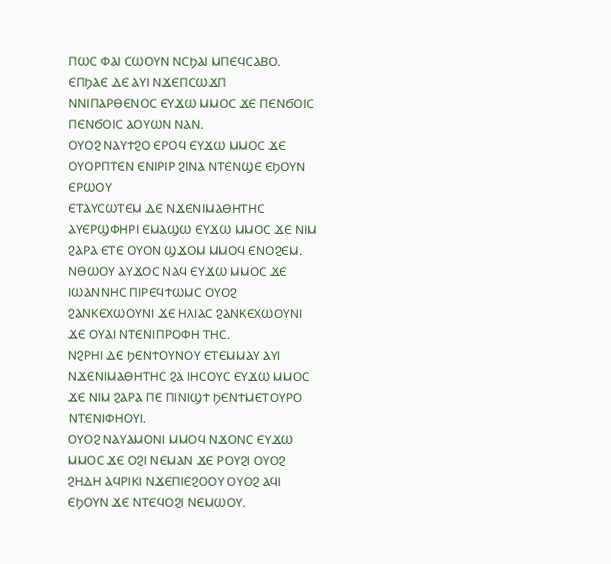ⲠⲰⲤ ⲪⲀⲒ ⲤⲰⲞⲨⲚ ⲚⲤϦⲀⲒ ⲘⲠⲈϤⲤⲀⲂⲞ.
ⲈⲠϦⲀⲈ ⲆⲈ ⲀⲨⲒ ⲚϪⲈⲠⲤⲰϪⲠ ⲚⲚⲒⲠⲀⲢⲐⲈⲚⲞⲤ ⲈⲨϪⲰ ⲘⲘⲞⲤ ϪⲈ ⲠⲈⲚϬⲞⲒⲤ ⲠⲈⲚϬⲞⲒⲤ ⲀⲞⲨⲰⲚ ⲚⲀⲚ.
ⲞⲨⲞϨ ⲚⲀⲨϮϨⲞ ⲈⲢⲞϤ ⲈⲨϪⲰ ⲘⲘⲞⲤ ϪⲈ ⲞⲨⲞⲢⲠⲦⲈⲚ ⲈⲚⲒⲢⲒⲢ ϨⲒⲚⲀ ⲚⲦⲈⲚϢⲈ ⲈϦⲞⲨⲚ ⲈⲢⲰⲞⲨ
ⲈⲦⲀⲨⲤⲰⲦⲈⲘ ⲆⲈ ⲚϪⲈⲚⲒⲘⲀⲐⲎⲦⲎⲤ ⲀⲨⲈⲢϢⲪⲎⲢⲒ ⲈⲘⲀϢⲰ ⲈⲨϪⲰ ⲘⲘⲞⲤ ϪⲈ ⲚⲒⲘ ϨⲀⲢⲀ ⲈⲦⲈ ⲞⲨⲞⲚ ϢϪⲞⲘ ⲘⲘⲞϤ ⲈⲚⲞϨⲈⲘ.
ⲚⲐⲰⲞⲨ ⲀⲨϪⲞⲤ ⲚⲀϤ ⲈⲨϪⲰ ⲘⲘⲞⲤ ϪⲈ ⲒⲰⲀⲚⲚⲎⲤ ⲠⲒⲢⲈϤϮⲰⲘⲤ ⲞⲨⲞϨ ϨⲀⲚⲔⲈⲬⲰⲞⲨⲚⲒ ϪⲈ ⲎⲖⲒⲀⲤ ϨⲀⲚⲔⲈⲬⲰⲞⲨⲚⲒ ϪⲈ ⲞⲨⲀⲒ ⲚⲦⲈⲚⲒⲠⲢⲞⲪⲎ ⲦⲎⲤ.
ⲚϨⲢⲎⲒ ⲆⲈ ϦⲈⲚϮⲞⲨⲚⲞⲨ ⲈⲦⲈⲘⲘⲀⲨ ⲀⲨⲒ ⲚϪⲈⲚⲒⲘⲀⲐⲎⲦⲎⲤ ϨⲀ ⲒⲎⲤⲞⲨⲤ ⲈⲨϪⲰ ⲘⲘⲞⲤ ϪⲈ ⲚⲒⲘ ϨⲀⲢⲀ ⲠⲈ ⲠⲒⲚⲒϢϮ ϦⲈⲚϮⲘⲈⲦⲞⲨⲢⲞ ⲚⲦⲈⲚⲒⲪⲎⲞⲨⲒ.
ⲞⲨⲞϨ ⲚⲀⲨⲀⲘⲞⲚⲒ ⲘⲘⲞϤ ⲚϪⲞⲚⲤ ⲈⲨϪⲰ ⲘⲘⲞⲤ ϪⲈ ⲞϨⲒ ⲚⲈⲘⲀⲚ ϪⲈ ⲢⲞⲨϨⲒ ⲞⲨⲞϨ ϨⲎⲆⲎ ⲀϤⲢⲒⲔⲒ ⲚϪⲈⲠⲒⲈϨⲞⲞⲨ ⲞⲨⲞϨ ⲀϤⲒ ⲈϦⲞⲨⲚ ϪⲈ ⲚⲦⲈϤⲞϨⲒ ⲚⲈⲘⲰⲞⲨ.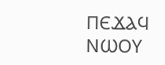ⲠⲈϪⲀϤ ⲚⲰⲞⲨ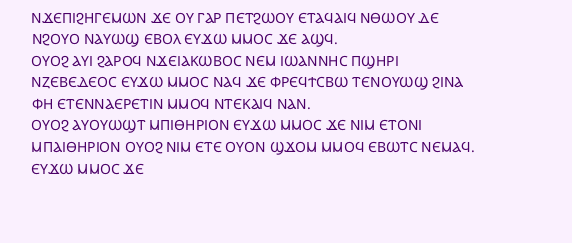ⲚϪⲈⲠⲒϨⲎⲄⲈⲘⲰⲚ ϪⲈ ⲞⲨ ⲄⲀⲢ ⲠⲈⲦϨⲰⲞⲨ ⲈⲦⲀϤⲀⲒϤ ⲚⲐⲰⲞⲨ ⲆⲈ ⲚϨⲞⲨⲞ ⲚⲀⲨⲰϢ ⲈⲂⲞⲖ ⲈⲨϪⲰ ⲘⲘⲞⲤ ϪⲈ ⲀϢϤ.
ⲞⲨⲞϨ ⲀⲨⲒ ϨⲀⲢⲞϤ ⲚϪⲈⲒⲀⲔⲰⲂⲞⲤ ⲚⲈⲘ ⲒⲰⲀⲚⲚⲎⲤ ⲠϢⲎⲢⲒ ⲚⲌⲈⲂⲈⲆⲈⲞⲤ ⲈⲨϪⲰ ⲘⲘⲞⲤ ⲚⲀϤ ϪⲈ ⲪⲢⲈϤϮⲤⲂⲰ ⲦⲈⲚⲞⲨⲰϢ ϨⲒⲚⲀ ⲪⲎ ⲈⲦⲈⲚⲚⲀⲈⲢⲈⲦⲒⲚ ⲘⲘⲞϤ ⲚⲦⲈⲔⲀⲒϤ ⲚⲀⲚ.
ⲞⲨⲞϨ ⲀⲨⲞⲨⲰϢⲦ ⲘⲠⲒⲐⲎⲢⲒⲞⲚ ⲈⲨϪⲰ ⲘⲘⲞⲤ ϪⲈ ⲚⲒⲘ ⲈⲦⲞⲚⲒ ⲘⲠⲀⲒⲐⲎⲢⲒⲞⲚ ⲞⲨⲞϨ ⲚⲒⲘ ⲈⲦⲈ ⲞⲨⲞⲚ ϢϪⲞⲘ ⲘⲘⲞϤ ⲈⲂⲰⲦⲤ ⲚⲈⲘⲀϤ.
ⲈⲨϪⲰ ⲘⲘⲞⲤ ϪⲈ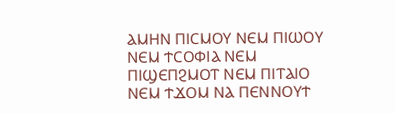ⲀⲘⲎⲚ ⲠⲒⲤⲘⲞⲨ ⲚⲈⲘ ⲠⲒⲰⲞⲨ ⲚⲈⲘ ϮⲤⲞⲪⲒⲀ ⲚⲈⲘ ⲠⲒϢⲈⲠϨⲘⲞⲦ ⲚⲈⲘ ⲠⲒⲦⲀⲒⲞ ⲚⲈⲘ ϮϪⲞⲘ ⲚⲀ ⲠⲈⲚⲚⲞⲨϮ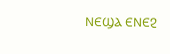ⲚⲈϢⲀ ⲈⲚⲈϨ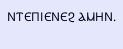ⲚⲦⲈⲠⲒⲈⲚⲈϨ ⲀⲘⲎⲚ.